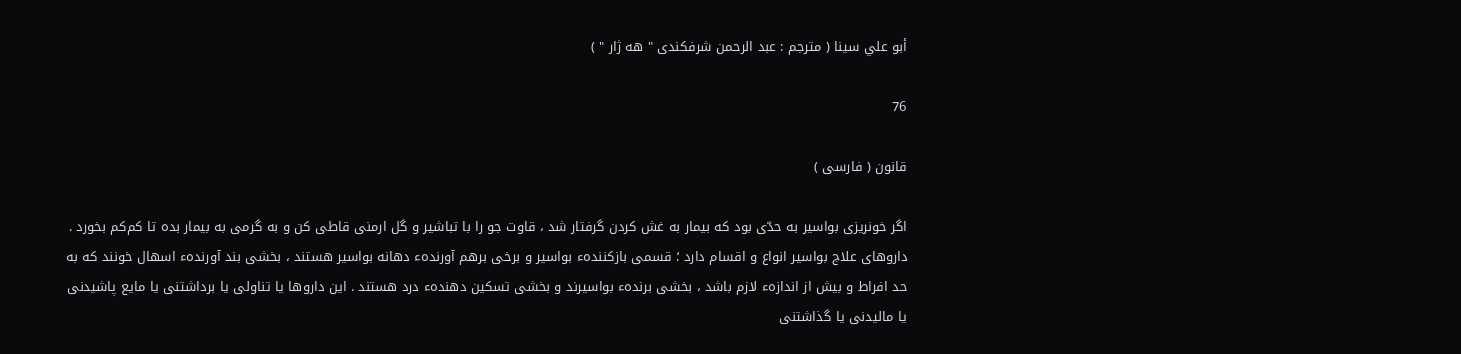أبو علي سينا ( مترجم : عبد الرحمن شرفكندى " هه ژار " )

76

قانون ( فارسى )

اگر خونريزى بواسير به حدّى بود كه بيمار به غش كردن گرفتار شد ، قاوت جو را با تباشير و گل ارمنى قاطى كن و به گرمى به بيمار بده تا كم‌كم بخورد . داروهاى علاج بواسير انواع و اقسام دارد ؛ قسمى بازكنندهء بواسير و برخى برهم آورندهء دهانه بواسير هستند ، بخشى بند آورندهء اسهال خونند كه به حد افراط و بيش از اندازهء لازم باشد ، بخشى برندهء بواسيرند و بخشى تسكين دهندهء درد هستند . اين داروها يا تناولى يا برداشتنى يا مايع پاشيدنى يا ماليدنى يا گذاشتنى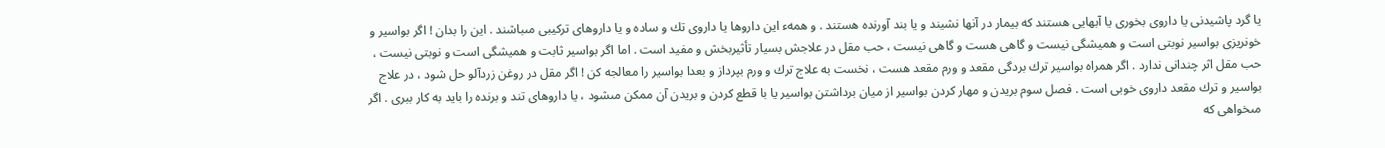يا گرد پاشيدنى يا داروى بخورى يا آبهايى هستند كه بيمار در آنها نشيند و يا بند آورنده هستند . و همهء اين داروها يا داروى تك و ساده و يا داروهاى تركيبى مىباشند . اين را بدان ! اگر بواسير و خونريزى بواسير نوبتى است و هميشگى نيست و گاهى هست و گاهى نيست ، حب مقل در علاجش بسيار تأثيربخش و مفيد است . اما اگر بواسير ثابت و هميشگى است و نوبتى نيست ، حب مقل اثر چندانى ندارد . اگر همراه بواسير ترك بردگى مقعد و ورم مقعد هست ، نخست به علاج ترك و ورم بپرداز و بعدا بواسير را معالجه كن ! اگر مقل در روغن زردآلو حل شود ، در علاج بواسير و ترك مقعد داروى خوبى است . فصل سوم بريدن و مهار كردن بواسير از ميان برداشتن بواسير يا با قطع كردن و بريدن آن ممكن مىشود ، يا داروهاى تند و برنده را بايد به كار ببرى . اگر مىخواهى كه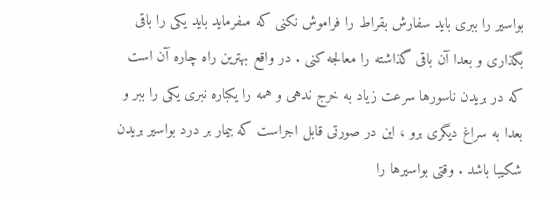بواسير را ببرى بايد سفارش بقراط را فراموش نكنى كه مىفرمايد بايد يكى را باقى بگذارى و بعدا آن باقى گذاشته را معالجه كنى . در واقع بهترين راه چاره آن است كه در بريدن ناسورها سرعت زياد به خرج ندهى و همه را يكباره نبرى يكى را ببر و بعدا به سراغ ديگرى برو ، اين در صورتى قابل اجراست كه بيمار بر درد بواسير بريدن شكيبا باشد . وقتى بواسيرها را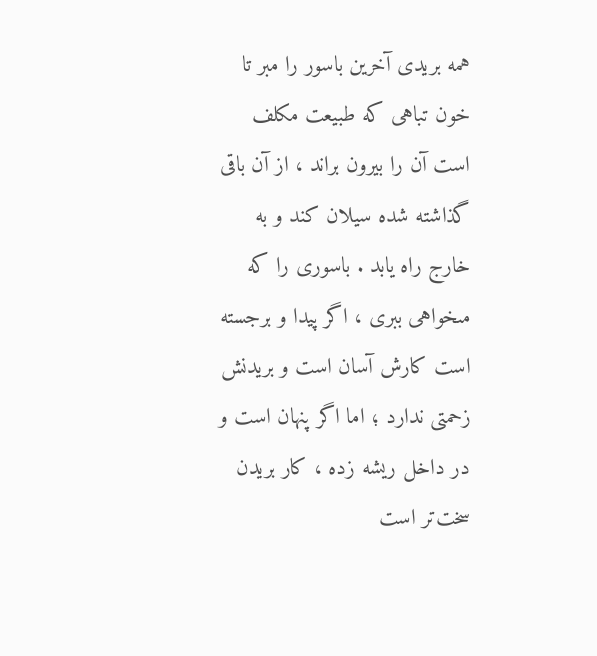همه بريدى آخرين باسور را مبر تا خون تباهى كه طبيعت مكلف است آن را بيرون براند ، از آن باقى گذاشته شده سيلان كند و به خارج راه يابد . باسورى را كه مىخواهى ببرى ، اگر پيدا و برجسته است كارش آسان است و بريدنش زحمتى ندارد ؛ اما اگر پنهان است و در داخل ريشه زده ، كار بريدن سخت‌تر است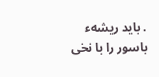. بايد ريشهء باسور را با نخى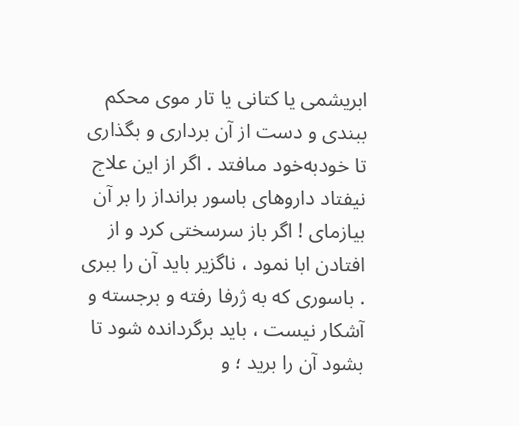ابريشمى يا كتانى يا تار موى محكم ببندى و دست از آن بردارى و بگذارى تا خودبه‌خود مىافتد . اگر از اين علاج نيفتاد داروهاى باسور برانداز را بر آن بيازماى ! اگر باز سرسختى كرد و از افتادن ابا نمود ، ناگزير بايد آن را ببرى . باسورى كه به ژرفا رفته و برجسته و آشكار نيست ، بايد برگردانده شود تا بشود آن را بريد ؛ و